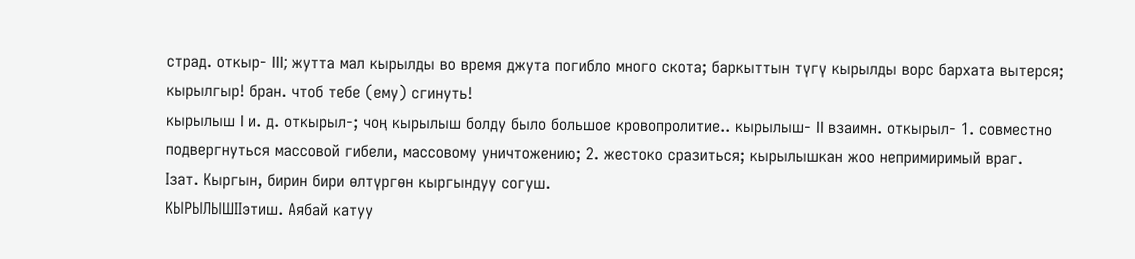страд. откыр- III; жутта мал кырылды во время джута погибло много скота; баркыттын түгү кырылды ворс бархата вытерся; кырылгыр! бран. чтоб тебе (ему) сгинуть!
кырылыш I и. д. откырыл-; чоң кырылыш болду было большое кровопролитие.. кырылыш- II взаимн. откырыл- 1. совместно подвергнуться массовой гибели, массовому уничтожению; 2. жестоко сразиться; кырылышкан жоо непримиримый враг.
Iзат. Кыргын, бирин бири өлтүргөн кыргындуу согуш.
КЫРЫЛЫШIIэтиш. Аябай катуу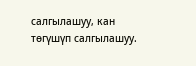салгылашуу, кан төгүшүп салгылашуу.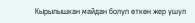Кырылышкан майдан болуп өткөн жер ушул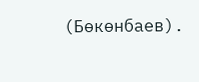(Бөкөнбаев).